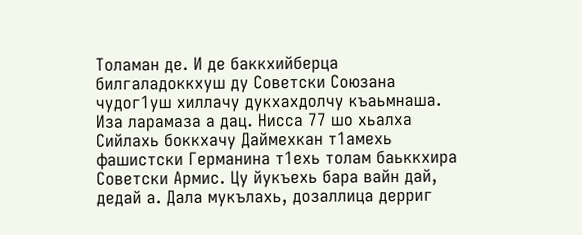Толаман де. И де баккхийберца билгаладоккхуш ду Советски Союзана чудог1уш хиллачу дукхахдолчу къаьмнаша. Иза ларамаза а дац. Нисса 77 шо хьалха Сийлахь боккхачу Даймехкан т1амехь фашистски Германина т1ехь толам баьккхира Советски Армис. Цу йукъехь бара вайн дай, дедай а. Дала мукълахь, дозаллица дерриг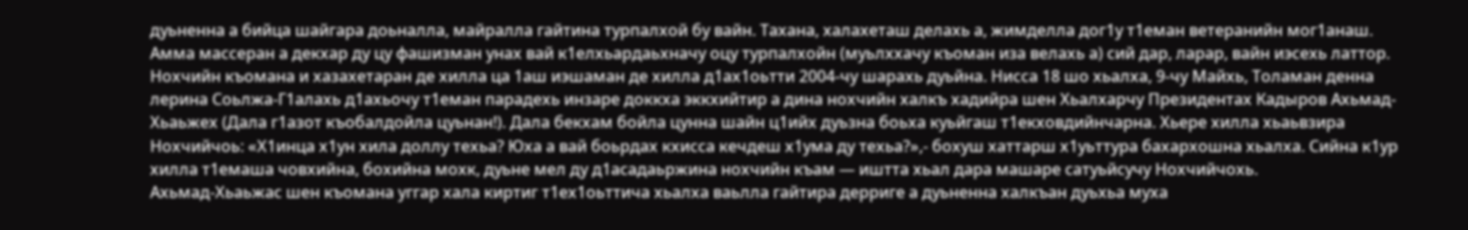дуьненна а бийца шайгара доьналла, майралла гайтина турпалхой бу вайн. Тахана, халахеташ делахь а, жимделла дог1у т1еман ветеранийн мог1анаш. Амма массеран а декхар ду цу фашизман унах вай к1елхьардаьхначу оцу турпалхойн (муьлххачу къоман иза велахь а) сий дар, ларар, вайн иэсехь латтор.
Нохчийн къомана и хазахетаран де хилла ца 1аш иэшаман де хилла д1ах1оьтти 2004-чу шарахь дуьйна. Нисса 18 шо хьалха, 9-чу Майхь, Толаман денна лерина Соьлжа-Г1алахь д1ахьочу т1еман парадехь инзаре доккха эккхийтир а дина нохчийн халкъ хадийра шен Хьалхарчу Президентах Кадыров Ахьмад-Хьаьжех (Дала г1азот къобалдойла цуьнан!). Дала бекхам бойла цунна шайн ц1ийх дуьзна боьха куьйгаш т1екховдийнчарна. Хьере хилла хьаьвзира Нохчийчоь: «Х1инца х1ун хила доллу техьа? Юха а вай боьрдах кхисса кечдеш х1ума ду техьа?»,- бохуш хаттарш х1уьттура бахархошна хьалха. Сийна к1ур хилла т1емаша човхийна, бохийна мохк, дуьне мел ду д1асадаьржина нохчийн къам — иштта хьал дара машаре сатуьйсучу Нохчийчохь.
Ахьмад-Хьаьжас шен къомана уггар хала киртиг т1ех1оьттича хьалха ваьлла гайтира дерриге а дуьненна халкъан дуьхьа муха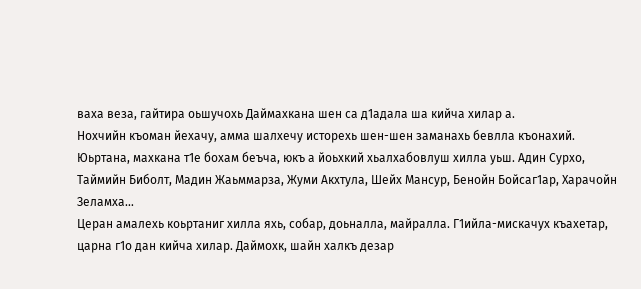ваха веза, гайтира оьшучохь Даймахкана шен са д1адала ша кийча хилар а.
Нохчийн къоман йехачу, амма шалхечу исторехь шен-шен заманахь бевлла къонахий. Юьртана, махкана т1е бохам беъча, юкъ а йоьхкий хьалхабовлуш хилла уьш. Адин Сурхо, Таймийн Биболт, Мадин Жаьммарза, Жуми Акхтула, Шейх Мансур, Бенойн Бойсаг1ар, Харачойн Зеламха…
Церан амалехь коьртаниг хилла яхь, собар, доьналла, майралла. Г1ийла-мискачух къахетар, царна г1о дан кийча хилар. Даймохк, шайн халкъ дезар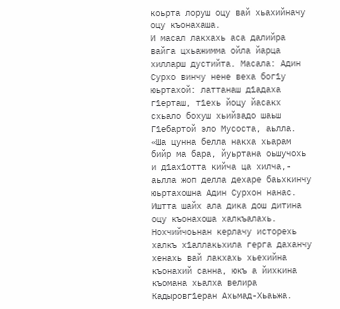коьрта лоруш оцу вай хьахийначу оцу къонахаша.
И масал лакхахь аса далийра вайга цхьажимма ойла йарца хилларш дустийта. Масала: Адин Сурхо винчу нене веха бог1у юьртахой: латтанаш д1адаха г1ерташ, т1ехь йоцу йасакх схьало бохуш хьийзадо шаьш Г1ебартой эло Мусоста, аьлла. «Ша цунна белла накха хьарам бийр ма бара, йуьртана оьшучохь и д1ах1отта кийча ца хилча,- аьлла жоп делла дехаре баьхкинчу юьртахошна Адин Сурхон нанас. Иштта шайх ала дика дош дитина оцу къонахоша халкъалахь.
Нохчийчоьнан керлачу исторехь халкъ х1аллакьхила герга даханчу хенахь вай лакхахь хьехийна къонахий санна, юкъ а йихкина къомана хьалха велира Кадыровг1еран Ахьмад-Хьаьжа.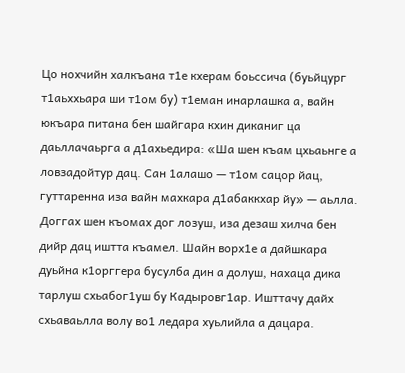Цо нохчийн халкъана т1е кхерам боьссича (буьйцург т1аьххьара ши т1ом бу) т1еман инарлашка а, вайн юкъара питана бен шайгара кхин диканиг ца даьллачаьрга а д1ахьедира: «Ша шен къам цхьаьнге а ловзадойтур дац. Сан 1алашо — т1ом сацор йац, гуттаренна иза вайн махкара д1абаккхар йу» — аьлла.
Доггах шен къомах дог лозуш, иза дезаш хилча бен дийр дац иштта къамел. Шайн ворх1е а дайшкара дуьйна к1орггера бусулба дин а долуш, нахаца дика тарлуш схьабог1уш бу Кадыровг1ар. Ишттачу дайх схьаваьлла волу во1 ледара хуьлийла а дацара.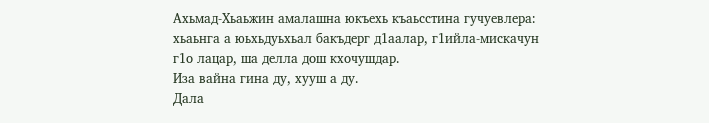Ахьмад-Хьаьжин амалашна юкъехь къаьсстина гучуевлера: хьаьнга а юьхьдуьхьал бакъдерг д1аалар, г1ийла-мискачун г1о лацар, ша делла дош кхочушдар.
Иза вайна гина ду, хууш а ду.
Дала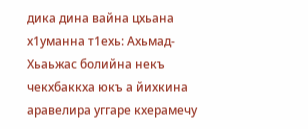дика дина вайна цхьана х1уманна т1ехь: Ахьмад-Хьаьжас болийна некъ чекхбаккха юкъ а йихкина аравелира уггаре кхерамечу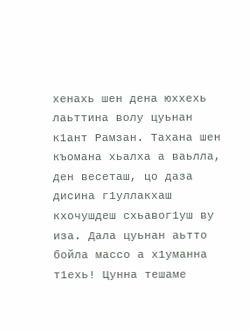хенахь шен дена юххехь лаьттина волу цуьнан к1ант Рамзан. Тахана шен къомана хьалха а ваьлла, ден весеташ, цо даза дисина г1уллакхаш кхочушдеш схьавог1уш ву иза. Дала цуьнан аьтто бойла массо а х1уманна т1ехь! Цунна тешаме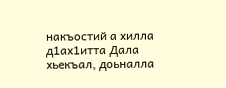накъостий а хилла д1ах1итта Дала хьекъал, доьналла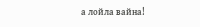а лойла вайна!